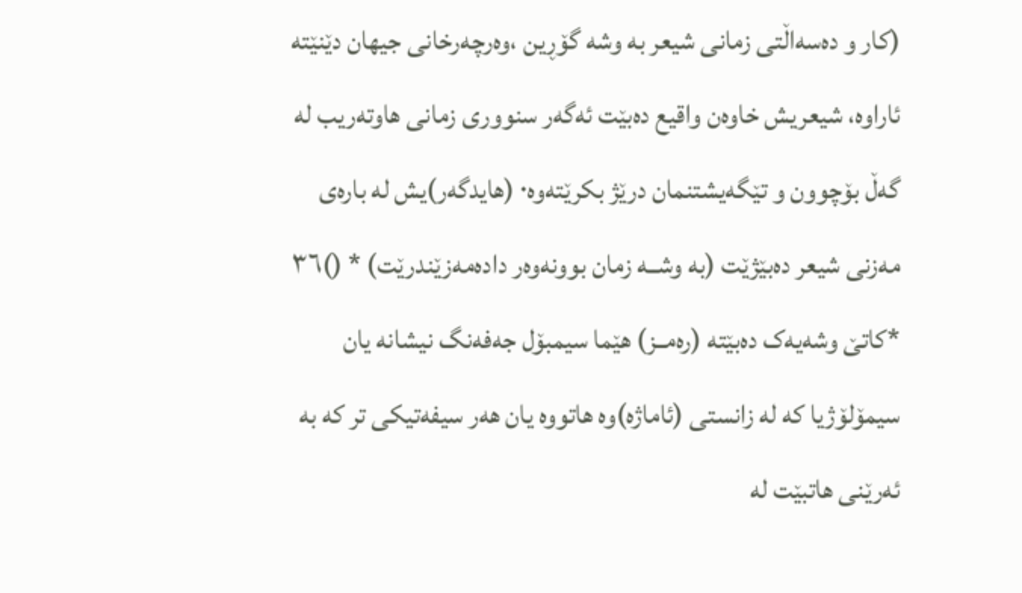(کار و دەسەاڵتی زمانی شیعر بە وشە گۆڕین ،وەرچەرخانی جیهان دێنێتە ئاراوە، شیعریش خاوەن واقیع دەبێت ئەگەر سنووری زمانی ھاوتەریب لە گەڵ بۆچوون و تێگەیشتنمان درێژ بکرێتەوە٠ (ھایدگەر)یش لە بارەی مەزنی شیعر دەبێژێت (بە وشــە زمان بوونەوەر دادەمەزێندرێت) * ()٣٦ *کاتێ وشەیەک دەبێتە (رەمــز) ھێما سیمبۆل جەفەنگ نیشانە یان سیمۆلۆژیا کە لە زانستی (ئاماژە)وە ھاتووە یان ھەر سیفەتیکی تر کە بە ئەرێنی ھاتبێت لە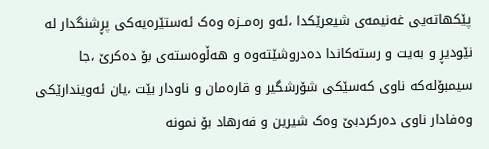پێکھاتەیی غەنیمەی شیعرێکدا ،ئەو رەمــزە وەک ئەستێرەیەکی پڕشنگدار لە نێودیڕ و بەیت و رستەکاندا دەدروشێتەوە و ھەڵوەستەی بۆ دەکرێ ،جا سیمبۆلەکە ناوی کەسێکی شۆرشگیر و قارەمان و ناودار بێت ،یان ئەویندارێکی وەفادار ناوی دەرکردبێ وەک شیرین و فەرھاد بۆ نمونە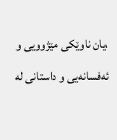،یان ناوێکی مێژوویی و ئەفسانەیی و داستانی لە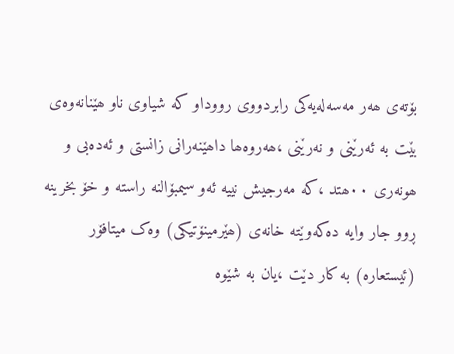بۆتەی ھەر مەسەلەیەکی رابردووی رووداو کە شیاوی ناو ھێنانەوەی بێت بە ئەرێنی و نەرێنی ،ھەروەھا داھێنەرانی زانستی و ئەدەبی و ھونەری ٠٠ھتد ،کە مەرجیش نییە ئەو سیمبۆالنە راستە و خۆ بخرینە ڕوو جار وایە دەکەوێتە خانەی (ھێرمینۆتیکی) وەک میتافۆر (ئیستعارە) بە کار دێت ،یان بە شێوە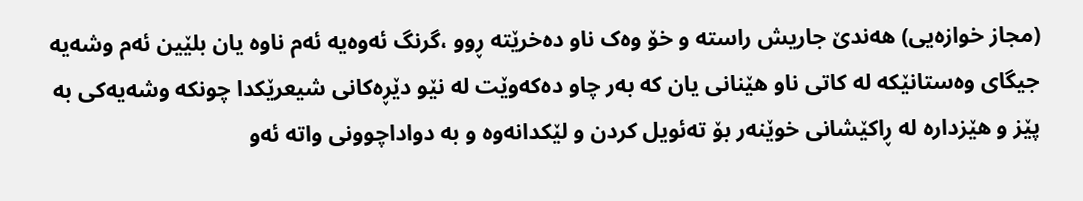(مجاز خوازەیی) ھەندێ جاریش راستە و خۆ وەک ناو دەخرێتە ڕوو ،گرنگ ئەوەیە ئەم ناوە یان بلێین ئەم وشەیە جیگای وەستانێکە لە کاتی ناو ھێنانی یان کە بەر چاو دەکەوێت لە نێو دێڕەکانی شیعرێکدا چونکە وشەیەکی بە پێز و ھێزدارە لە ڕاکێشانی خوێنەر بۆ تەئویل کردن و لێکدانەوە و بە دواداچوونی واتە ئەو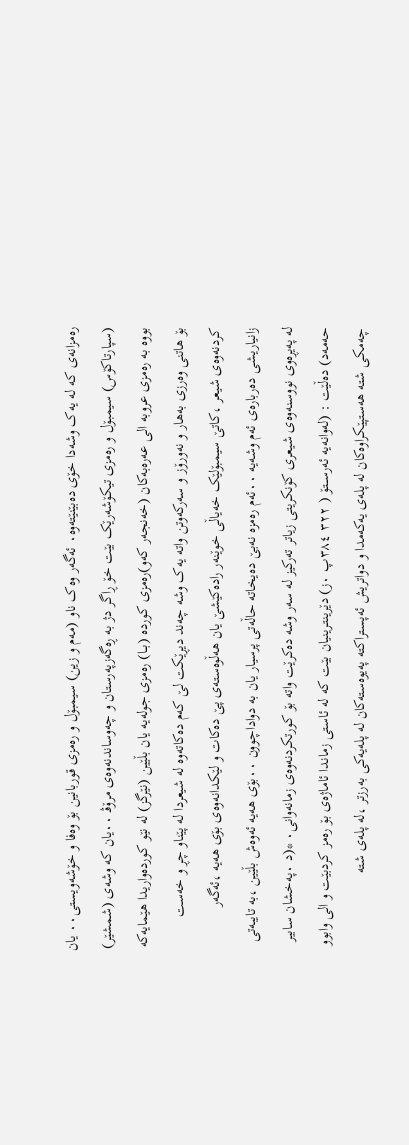رەمزانەی کە لە یەک وشەدا خۆی دەبێنێتەوە٠ ئەگەر وەک ناو (مەم و زین) سیمبۆل و رەمزی قوربانین بۆ وەفا و خۆشەویستی٠٠ یان (سپارتاکۆس) سیمبۆل و رەمزی تیکۆشەرێک بێت خۆ ڕاگر دژ بە ڕەگەزپەرستان و چەوساندنەوەی مرۆڤـ ٠٠یان کە وشەی (شمشێر) بووە بە رەمزی عروبە الی عەرەبەکان (خەنجەر کەو)رەمزی کوردە (بــا) رەمزی جولەیە یان بڵێین (نێرگز) لە نێو کوردەواریدا ھێمایەکە بۆ ھاتنی وەرزی بەھار و نەورۆز و سەرکەوتن واتە یەک وشە چەند دیڕێکت لێ کەم دەکاتەوە لە شیعردا لە پێناو چڕ و خەست کردنەوەی شیعر ،کاتێ سیمبۆلێک خەیاڵی خوێنەر رادەکێشێ یان ھەڵوەستەی پێ دەکات و لێکدانەوەی بۆی ھەیە ،ئەگەر زانیاریشی دەربارەی ئەم وشەیە ٠٠ئەم رەمزە نەبێ دەیخاتە حاڵەتی پرسیار یان بە دواداچوون ٠٠بۆی ھەیە ئەوەش بڵێین ،بە تایبەتی لە پەیڕەوی نووسنەوەی شیعری کۆنکریتی زیاتر تەرکیز لە سەر وشە دەکرێت واتە بۆ کورتکردنەوەی زمانەوانی٠ *(د ٠پەخشان سابیر حەمەد) دەڵێت : (لەوانەیە ئەرســـتۆ ( ٣٢٢ ٣٨٤پ ٠ز) دێرینتـرینیان بێت کە لە ئاستی زماندا ئاماژەی بۆ رەمز کردبێت و الی وابوو چەمکی شتە ھەستپێکراوەکان لە پلەی یەکەمدا و دواتریش ئەپستراکتە پەیوەستەکان لە پلەیەکی بەرزتر ،لە پلەی شتە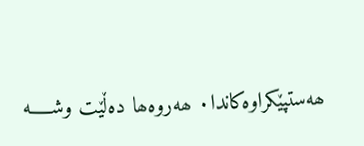ھەستپێکراوەکاندا٠ ھەروەھا دەڵێت وشـــــە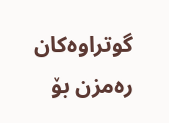گوتراوەکان رەمزن بۆ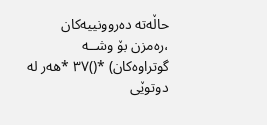حاڵەتە دەروونییەکان ،رەمزن بۆ وشــە گوتراوەکان) *()٣٧ *ھەر لە دوتوێی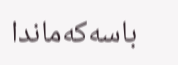باسەکەماندا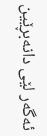ئەگەر لێی دانەبڕێین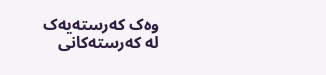وەک کەرستەیەک لە کەرستەکانی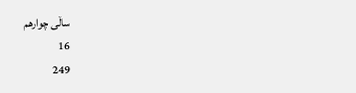ساڵی چوارهم
16
249